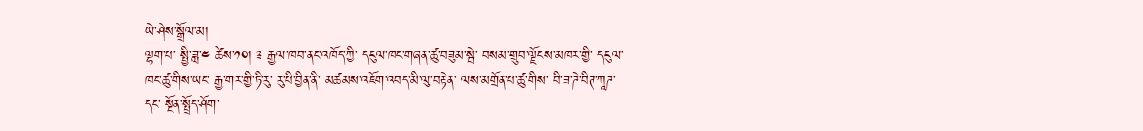ཡེ་ཤེས་སྒྲོལ་མ།
ལྷག་པ་ སྤྱི་ཟླ་༤ ཚེས་༡༠། ༉ རྒྱལ་ཁབ་ནང་འཁོད་ཀྱི་ དངུལ་ཁང་གཞན་ཚུ་བཟུམ་སྦེ་ བསམ་གྲུབ་ལྗོངས་མཁར་གྱི་ དངུལ་ཁང་ཚུ་གིས་ཡང་ རྒྱ་གར་གྱི་ཏི་རུ་ རུ་པི་བྱིན་ནི་ མཚམས་འཇོག་འབད་མི་ལུ་བརྟེན་ ལས་མགྲོན་པ་ཚུ་གིས་ བི་ཟ་ཌེ་བིཊ་ཀཱཌ་དང་ སྔོན་སྤྲོད་ཤོག་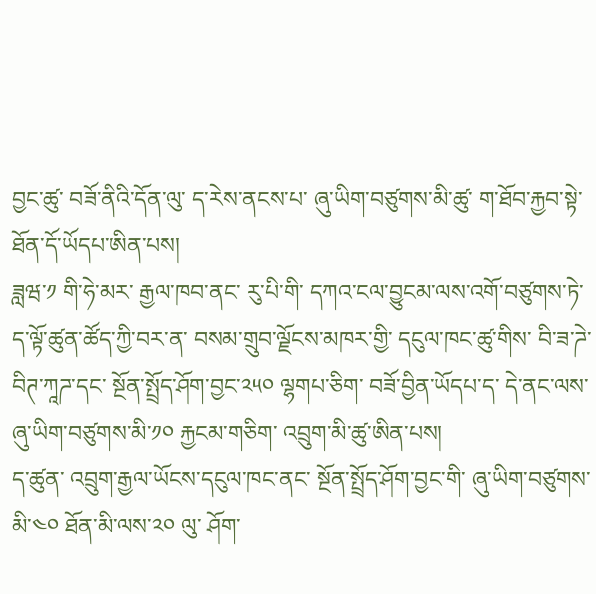བྱང་ཚུ་ བཟོ་ནིའི་དོན་ལུ་ ད་རེས་ནངས་པ་ ཞུ་ཡིག་བཙུགས་མི་ཚུ་ ག་ཐོབ་རྐྱབ་སྟེ་ ཐོན་དོ་ཡོདཔ་ཨིན་པས།
ཟླཝ་༡ གི་ཧེ་མར་ རྒྱལ་ཁབ་ནང་ རུ་པི་གི་ དཀའ་ངལ་བྱུངམ་ལས་འགོ་བཙུགས་ཏེ་ ད་ལྟོ་ཚུན་ཚོད་ཀྱི་བར་ན་ བསམ་གྲུབ་ལྗོངས་མཁར་གྱི་ དངུལ་ཁང་ཚུ་གིས་ བི་ཟ་ཌེ་བིཊ་ཀཱཌ་དང་ སྔོན་སྤྲོད་ཤོག་བྱང་༢༥༠ ལྷགཔ་ཅིག་ བཟོ་བྱིན་ཡོདཔ་ད་ དེ་ནང་ལས་ ཞུ་ཡིག་བཙུགས་མི་༡༠ རྐྱངམ་གཅིག་ འབྲུག་མི་ཚུ་ཨིན་པས།
ད་ཚུན་ འབྲུག་རྒྱལ་ཡོངས་དངུལ་ཁང་ནང་ སྔོན་སྤྲོད་ཤོག་བྱང་གི་ ཞུ་ཡིག་བཙུགས་མི་༤༠ ཐོན་མི་ལས་༢༠ ལུ་ ཤོག་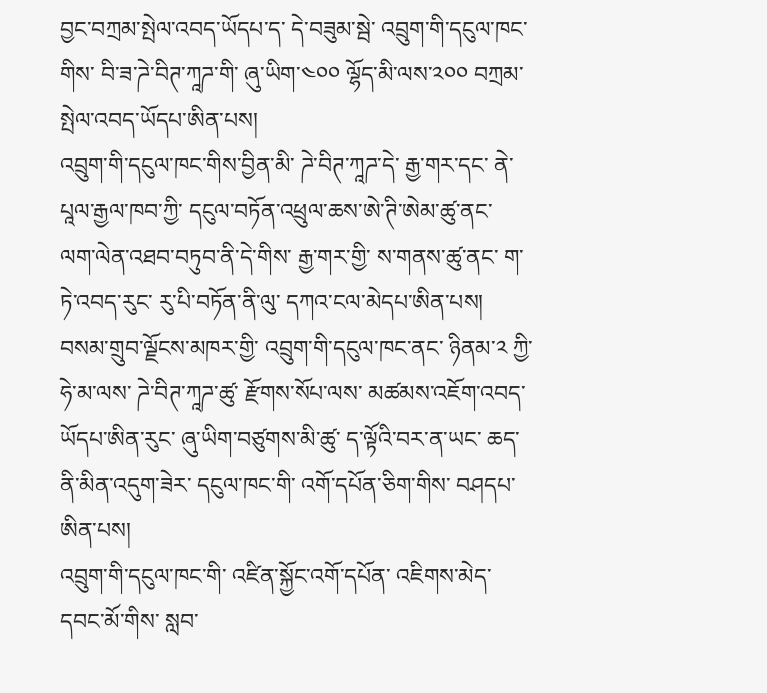བྱང་བཀྲམ་སྤེལ་འབད་ཡོདཔ་ད་ དེ་བཟུམ་སྦེ་ འབྲུག་གི་དངུལ་ཁང་གིས་ བི་ཟ་ཌེ་བིཊ་ཀཱཌ་གི་ ཞུ་ཡིག་༤༠༠ ལྷོད་མི་ལས་༢༠༠ བཀྲམ་སྤེལ་འབད་ཡོདཔ་ཨིན་པས།
འབྲུག་གི་དངུལ་ཁང་གིས་བྱིན་མི་ ཌེ་བིཊ་ཀཱཌ་དེ་ རྒྱ་གར་དང་ ནེ་པཱལ་རྒྱལ་ཁབ་ཀྱི་ དངུལ་བཏོན་འཕྲུལ་ཆས་ཨེ་ཊི་ཨེམ་ཚུ་ནང་ ལག་ལེན་འཐབ་བཏུབ་ནི་དེ་གིས་ རྒྱ་གར་གྱི་ ས་གནས་ཚུ་ནང་ ག་ཏེ་འབད་རུང་ རུ་པི་བཏོན་ནི་ལུ་ དཀའ་ངལ་མེདཔ་ཨིན་པས།
བསམ་གྲུབ་ལྗོངས་མཁར་གྱི་ འབྲུག་གི་དངུལ་ཁང་ནང་ ཉིནམ་༢ ཀྱི་ཧེ་མ་ལས་ ཌེ་བིཊ་ཀཱཌ་ཚུ་ རྫོགས་སོཔ་ལས་ མཚམས་འཇོག་འབད་ཡོདཔ་ཨིན་རུང་ ཞུ་ཡིག་བཙུགས་མི་ཚུ་ ད་ལྟོའི་བར་ན་ཡང་ ཆད་ནི་མིན་འདུག་ཟེར་ དངུལ་ཁང་གི་ འགོ་དཔོན་ཅིག་གིས་ བཤདཔ་ཨིན་པས།
འབྲུག་གི་དངུལ་ཁང་གི་ འཛིན་སྐྱོང་འགོ་དཔོན་ འཇིགས་མེད་དབང་མོ་གིས་ སླབ་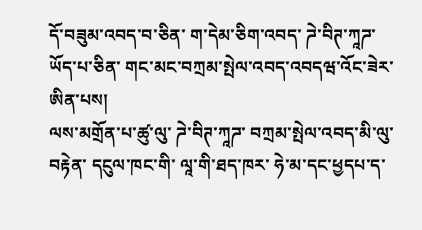དོ་བཟུམ་འབད་བ་ཅིན་ ག་དེམ་ཅིག་འབད་ ཌེ་བིཊ་ཀཱཌ་ཡོད་པ་ཅིན་ གང་མང་བཀྲམ་སྤེལ་འབད་འབདཝ་འོང་ཟེར་ཨིན་པས།
ལས་མགྲོན་པ་ཚུ་ལུ་ ཌེ་བིཊ་ཀཱཌ་ བཀྲམ་སྤེལ་འབད་མི་ལུ་བརྟེན་ དངུལ་ཁང་གི་ ལཱ་གི་ཐད་ཁར་ ཧེ་མ་དང་ཕྱདཔ་ད་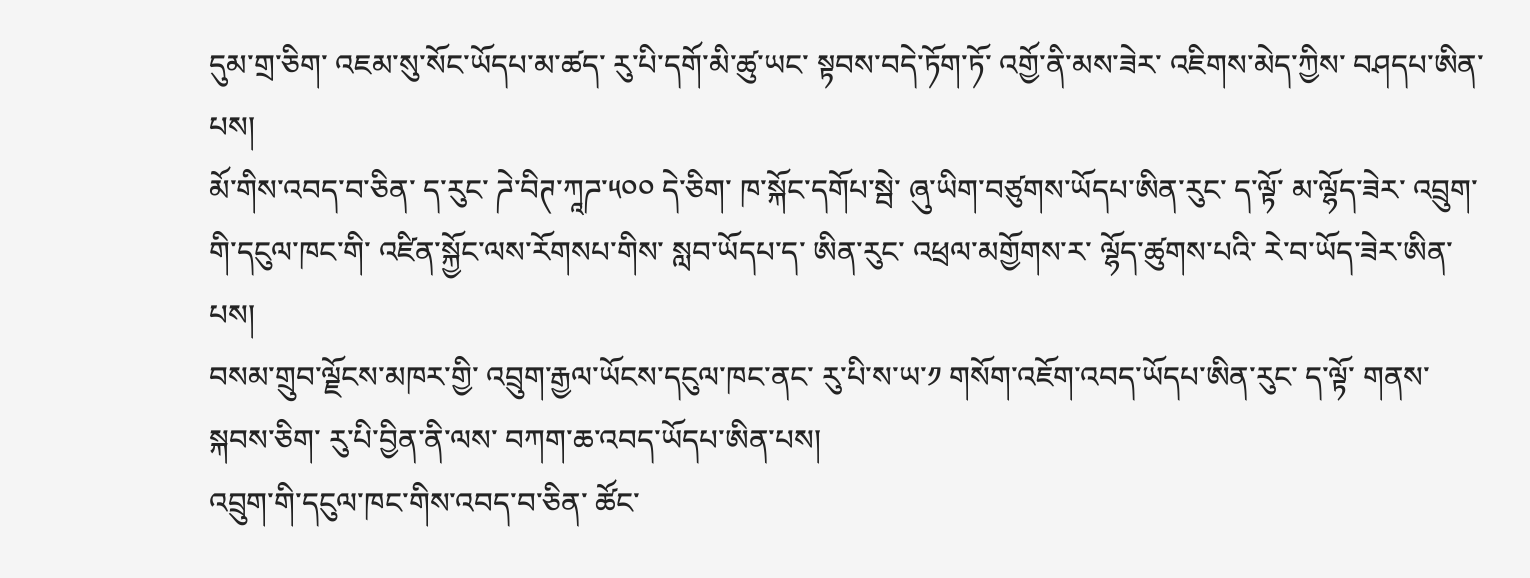དུམ་གྲ་ཅིག་ འཇམ་སུ་སོང་ཡོདཔ་མ་ཚད་ རུ་པི་དགོ་མི་ཚུ་ཡང་ སྟབས་བདེ་ཏོག་ཏོ་ འགྱོ་ནི་མས་ཟེར་ འཇིགས་མེད་ཀྱིས་ བཤདཔ་ཨིན་པས།
མོ་གིས་འབད་བ་ཅིན་ ད་རུང་ ཌེ་བིཊ་ཀཱཌ་༥༠༠ དེ་ཅིག་ ཁ་སྐོང་དགོཔ་སྦེ་ ཞུ་ཡིག་བཙུགས་ཡོདཔ་ཨིན་རུང་ ད་ལྟོ་ མ་ལྷོད་ཟེར་ འབྲུག་གི་དངུལ་ཁང་གི་ འཛིན་སྐྱོང་ལས་རོགསཔ་གིས་ སླབ་ཡོདཔ་ད་ ཨིན་རུང་ འཕྲལ་མགྱོགས་ར་ ལྷོད་ཚུགས་པའི་ རེ་བ་ཡོད་ཟེར་ཨིན་པས།
བསམ་གྲུབ་ལྗོངས་མཁར་གྱི་ འབྲུག་རྒྱལ་ཡོངས་དངུལ་ཁང་ནང་ རུ་པི་ས་ཡ་༡ གསོག་འཇོག་འབད་ཡོདཔ་ཨིན་རུང་ ད་ལྟོ་ གནས་སྐབས་ཅིག་ རུ་པི་བྱིན་ནི་ལས་ བཀག་ཆ་འབད་ཡོདཔ་ཨིན་པས།
འབྲུག་གི་དངུལ་ཁང་གིས་འབད་བ་ཅིན་ ཚོང་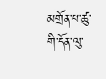མགྲོན་པ་ཚུ་གི་དོན་ལུ་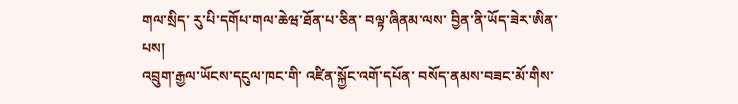གལ་སྲིད་ རུ་པི་དགོཔ་གལ་ཆེཝ་ཐོན་པ་ཅིན་ བལྟ་ཞིནམ་ལས་ བྱིན་ནི་ཡོད་ཟེར་ཨིན་པས།
འབྲུག་རྒྱལ་ཡོངས་དངུལ་ཁང་གི་ འཛིན་སྐྱོང་འགོ་དཔོན་ བསོད་ནམས་བཟང་མོ་གིས་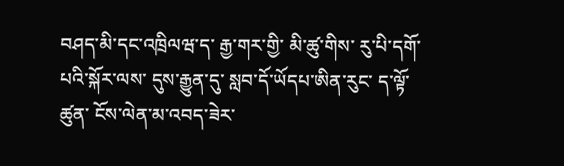བཤད་མི་དང་འཁྲིལཝ་ད་ རྒྱ་གར་གྱི་ མི་ཚུ་གིས་ རུ་པི་དགོ་པའི་སྐོར་ལས་ དུས་རྒྱུན་དུ་ སླབ་དོ་ཡོདཔ་ཨིན་རུང་ ད་ལྟོ་ཚུན་ ངོས་ལེན་མ་འབད་ཟེར་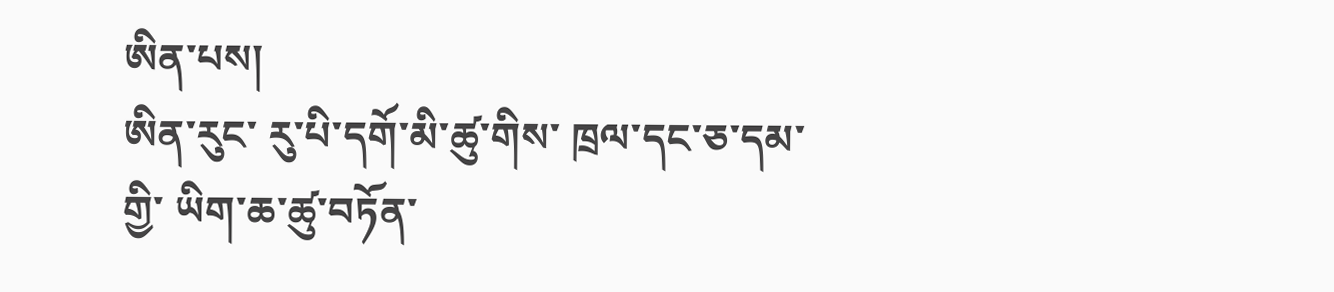ཨིན་པས།
ཨིན་རུང་ རུ་པི་དགོ་མི་ཚུ་གིས་ ཁྲལ་དང་ཅ་དམ་གྱི་ ཡིག་ཆ་ཚུ་བཏོན་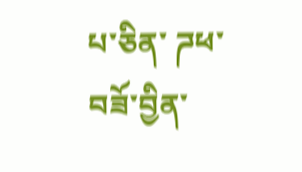པ་ཅིན་ ཌཕ་བཟོ་བྱིན་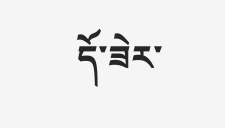དོ་ཟེར་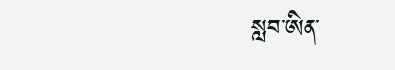སླབ་ཨིན་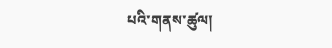པའི་གནས་ཚུལ།